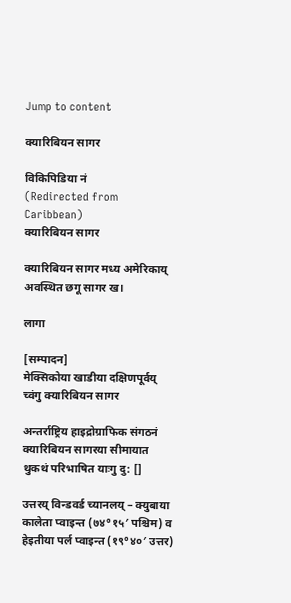Jump to content

क्यारिबियन सागर

विकिपिडिया नं
(Redirected from Caribbean)
क्यारिबियन सागर

क्यारिबियन सागर मध्य अमेरिकाय् अवस्थित छगू सागर ख।

लागा

[सम्पादन]
मेक्सिकोया खाडीया दक्षिणपूर्वय् च्वंगु क्यारिबियन सागर

अन्तर्राष्ट्रिय हाइद्रोग्राफिक संगठनं क्यारिबियन सागरया सीमायात थुकथं परिभाषित याःगु दु: []

उत्तरय् विन्डवर्ड च्यानलय् – क्युबाया कालेता प्वाइन्त (७४°१५′ पश्चिम) व हेइतीया पर्ल प्वाइन्त (१९°४०′ उत्तर)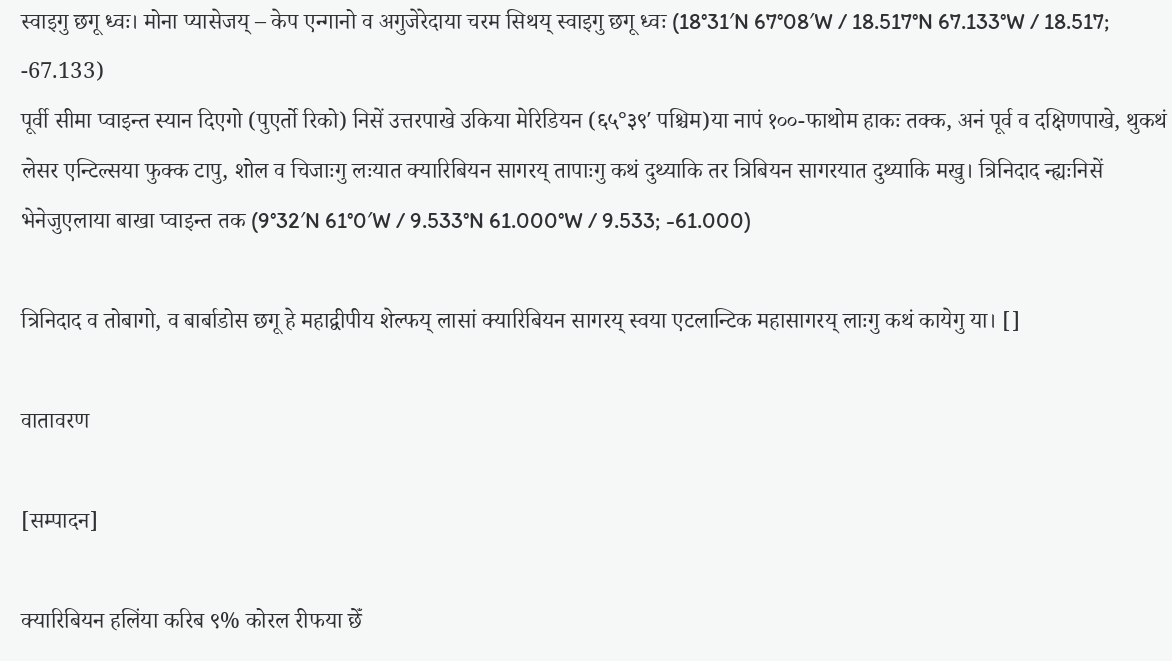स्वाइगु छगू ध्वः। मोना प्यासेजय् – केप एन्गानो व अगुजेरेदाया चरम सिथय् स्वाइगु छगू ध्वः (18°31′N 67°08′W / 18.517°N 67.133°W / 18.517; -67.133)
पूर्वी सीमा प्वाइन्त स्यान दिएगो (पुएर्तो रिको) निसें उत्तरपाखे उकिया मेरिडियन (६५°३९′ पश्चिम)या नापं १००-फाथोम हाकः तक्क, अनं पूर्व व दक्षिणपाखे, थुकथं लेसर एन्टिल्सया फुक्क टापु, शोल व चिजाःगु लःयात क्यारिबियन सागरय् तापाःगु कथं दुथ्याकि तर त्रिबियन सागरयात दुथ्याकि मखु। त्रिनिदाद न्ह्यःनिसें भेनेजुएलाया बाखा प्वाइन्त तक (9°32′N 61°0′W / 9.533°N 61.000°W / 9.533; -61.000)

त्रिनिदाद व तोबागो, व बार्बाडोस छगू हे महाद्वीपीय शेल्फय् लासां क्यारिबियन सागरय् स्वया एटलान्टिक महासागरय् लाःगु कथं कायेगु या। []

वातावरण

[सम्पादन]

क्यारिबियन हलिंया करिब ९% कोरल रीफया छेँ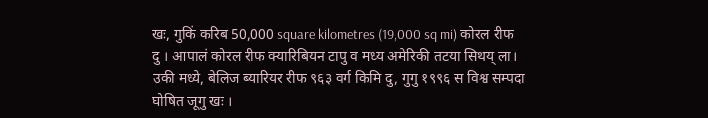खः, गुकिं करिब 50,000 square kilometres (19,000 sq mi) कोरल रीफ दु । आपालं कोरल रीफ क्यारिबियन टापु व मध्य अमेरिकी तटया सिथय् ला। उकी मध्ये, बेलिज ब्यारियर रीफ ९६३ वर्ग किमि दु, गुगु १९९६ स विश्व सम्पदा घोषित जूगु खः ।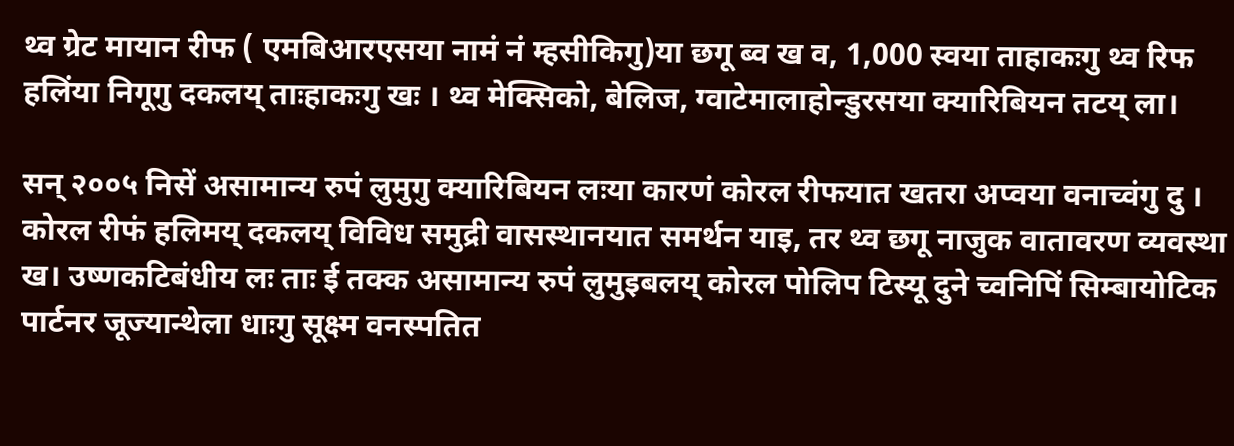थ्व ग्रेट मायान रीफ ( एमबिआरएसया नामं नं म्हसीकिगु)या छगू ब्व ख व, 1,000 स्वया ताहाकःगु थ्व रिफ हलिंया निगूगु दकलय् ताःहाकःगु खः । थ्व मेक्सिको, बेलिज, ग्वाटेमालाहोन्डुरसया क्यारिबियन तटय् ला।

सन् २००५ निसें असामान्य रुपं लुमुगु क्यारिबियन लःया कारणं कोरल रीफयात खतरा अप्वया वनाच्वंगु दु । कोरल रीफं हलिमय् दकलय् विविध समुद्री वासस्थानयात समर्थन याइ, तर थ्व छगू नाजुक वातावरण व्यवस्था ख। उष्णकटिबंधीय लः ताः ई तक्क असामान्य रुपं लुमुइबलय् कोरल पोलिप टिस्यू दुने च्वनिपिं सिम्बायोटिक पार्टनर जूज्यान्थेला धाःगु सूक्ष्म वनस्पतित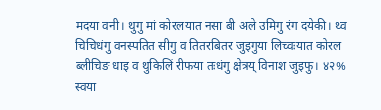मदया वनी। थुगु मां कोरलयात नसा बी अले उमिगु रंग दयेकी। थ्व चिचिधंगु वनस्पतित सीगु व तितरबितर जुइगुया लिच्वःयात कोरल ब्लीचिङ धाइ व थुकिलिं रीफया तःधंगु क्षेत्रय् विनाश जुइफु। ४२% स्वया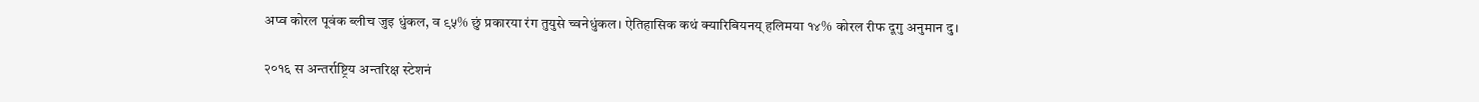अप्व कोरल पूवंक ब्लीच जुइ धुंकल, व ९५% छुं प्रकारया रंग तुयुसे च्वनेधुंकल। ऐतिहासिक कथं क्यारिबियनय् हलिमया १४% कोरल रीफ दूगु अनुमान दु।

२०१६ स अन्तर्राष्ट्रिय अन्तरिक्ष स्टेशनं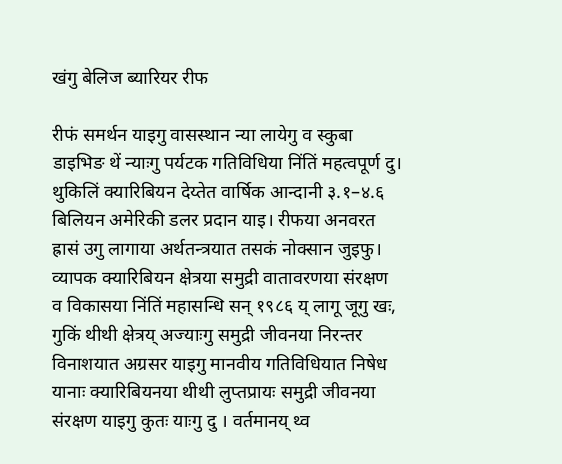खंगु बेलिज ब्यारियर रीफ

रीफं समर्थन याइगु वासस्थान न्या लायेगु व स्कुबा डाइभिङ थें न्याःगु पर्यटक गतिविधिया निंतिं महत्वपूर्ण दु। थुकिलिं क्यारिबियन देय्तेत वार्षिक आन्दानी ३.१–४.६ बिलियन अमेरिकी डलर प्रदान याइ। रीफया अनवरत ह्रासं उगु लागाया अर्थतन्त्रयात तसकं नोक्सान जुइफु। व्यापक क्यारिबियन क्षेत्रया समुद्री वातावरणया संरक्षण व विकासया निंतिं महासन्धि सन् १९८६ य् लागू जूगु खः, गुकिं थीथी क्षेत्रय् अज्याःगु समुद्री जीवनया निरन्तर विनाशयात अग्रसर याइगु मानवीय गतिविधियात निषेध यानाः क्यारिबियनया थीथी लुप्तप्रायः समुद्री जीवनया संरक्षण याइगु कुतः याःगु दु । वर्तमानय् थ्व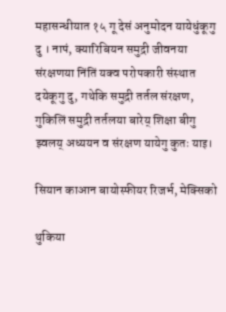महासन्धीयात १५ गू देसं अनुमोदन यायेधुंकूगु दु । नापं, क्यारिबियन समुद्री जीवनया संरक्षणया निंतिं यक्व परोपकारी संस्थात दयेकूगु दु, गथेकि समुद्री तर्तल संरक्षण, गुकिलिं समुद्री तर्तलया बारेय् शिक्षा बीगु झ्वलय् अध्ययन व संरक्षण यायेगु कुतः याइ।

सियान काआन बायोस्फीयर रिजर्भ, मेक्सिको

थुकिया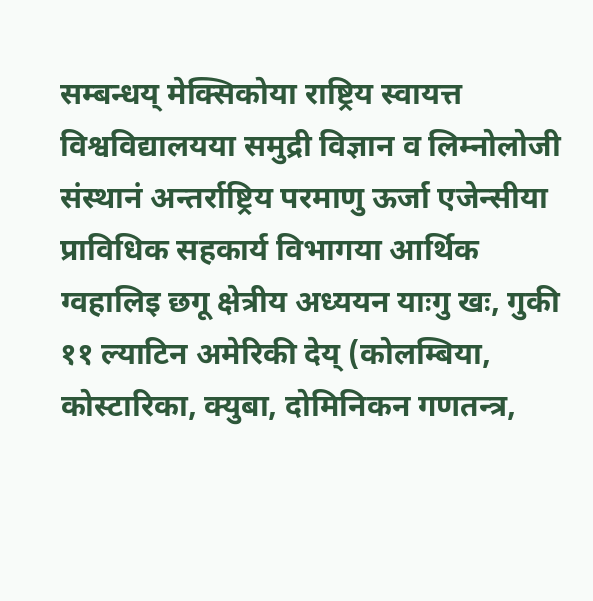सम्बन्धय् मेक्सिकोया राष्ट्रिय स्वायत्त विश्वविद्यालयया समुद्री विज्ञान व लिम्नोलोजी संस्थानं अन्तर्राष्ट्रिय परमाणु ऊर्जा एजेन्सीया प्राविधिक सहकार्य विभागया आर्थिक ग्वहालिइ छगू क्षेत्रीय अध्ययन याःगु खः, गुकी ११ ल्याटिन अमेरिकी देय् (कोलम्बिया, कोस्टारिका, क्युबा, दोमिनिकन गणतन्त्र,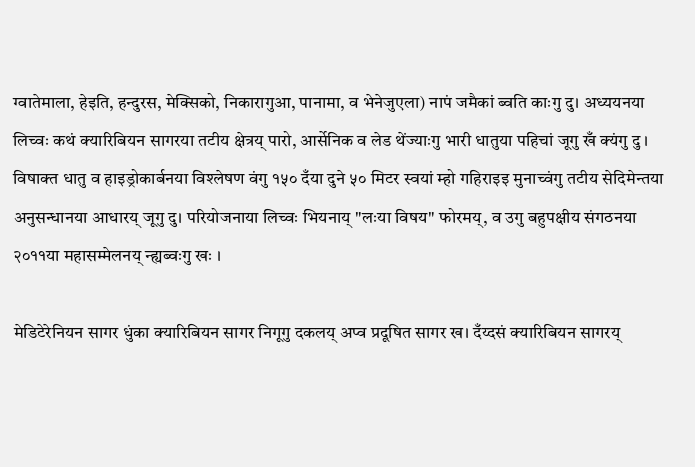ग्वातेमाला, हेइति, हन्दुरस, मेक्सिको, निकारागुआ, पानामा, व भेनेजुएला) नापं जमैकां ब्वति काःगु दु। अध्ययनया लिच्वः कथं क्यारिबियन सागरया तटीय क्षेत्रय् पारो, आर्सेनिक व लेड थेंज्याःगु भारी धातुया पहिचां जूगु खँ क्यंगु दु । विषाक्त धातु व हाइड्रोकार्बनया विश्लेषण वंगु १५० दँया दुने ५० मिटर स्वयां म्हो गहिराइइ मुनाच्वंगु तटीय सेदिमेन्तया अनुसन्धानया आधारय् जूगु दु। परियोजनाया लिच्वः भियनाय् "लःया विषय" फोरमय्, व उगु बहुपक्षीय संगठनया २०११या महासम्मेलनय् न्ह्यब्वःगु खः ।

मेडिटेरेनियन सागर धुंका क्यारिबियन सागर निगूगु दकलय् अप्व प्रदूषित सागर ख। दँय्दसं क्यारिबियन सागरय्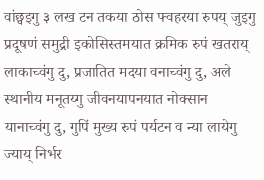वांछ्वइगु ३ लख टन तकया ठोस फ्वहरया रुपय् जुइगु प्रदूषणं समुद्री इकोसिस्तमयात क्रमिक रुपं खतराय् लाकाच्वंगु दु, प्रजातित मदया वनाच्वंगु दु, अले स्थानीय मनूतय्गु जीवनयापनयात नोक्सान यानाच्वंगु दु, गुपिं मुख्य रुपं पर्यटन व न्या लायेगु ज्याय् निर्भर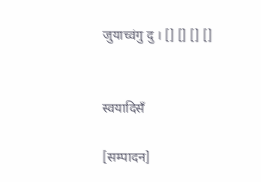जुयाच्वंगु दु । [] [] [] []


स्वयादिसँ

[सम्पादन]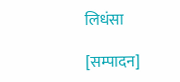लिधंसा

[सम्पादन]